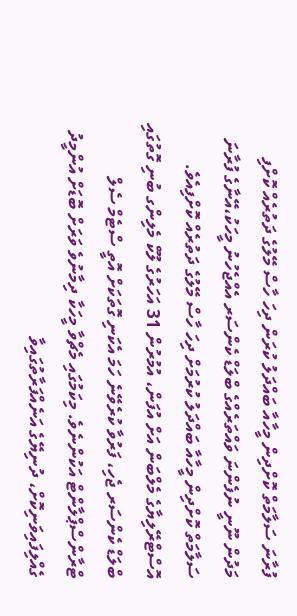ފުރާނަ ސަލާމަތް ކޮށްދިން މީހާއާ ބައްދަލު ކުރަން ދިހަ ހާސް މޭލުގެ ދަތުރެއް ކޮށްފި
މަދުން ނޫނީ ނުފެންނަ ވައްތަރެއްގެ ބްލަޑް ކެންސަރ އެއްޖެހުނު މީހަކު،އޭނާގެ ފުރާނަ ސަލާމަތް ކޮށްދިން މީހާއާ ބައްދަލު ކުރުމަށް ދިހަ ހާސް މޭލުގެ ދަތުރެއް ކޮށްފިއެވެ.
އޮސްޓްރޭލިޔާގެ މެލްބަން އަށް އުފަން، އުމުރުން 31 އަހަރުގެ ލޫކް މެލިންގ ބުނި ގޮތުގައި ބްލަޑް ކެންސަރ ޖެހި، ފަރުވާ ކުރެވޭނެ ހަމަ އެކަނި ގޮތަކަށް އޮތީ ސްޓެމް ސެލް ޓްރާންސްޕްލާންޓް އަކުންނެވެ. މިކަމުގައި މެޗްވާ މީހަކާ ދިމާނުވެ ވަރަށް ބޮޑަށް އުންމީދު ގެއްލިފައިވަނިކޮށް، ދުނިޔޭގެ އަނެއްފަރާތުގައިވާ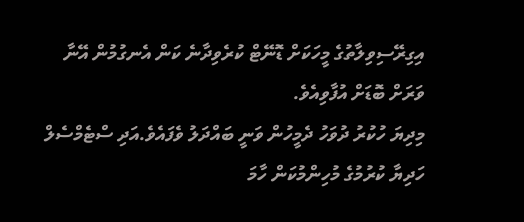އިގިރޭސިވިލާތުގެ މީހަކަށް ޑޮނޭޓް ކުރެވިދާނެ ކަން އެނގުމުން އޭނާ ވަރަށް ބޮޑަށް އުފާވިއެވެ.
މިދިޔަ ހުކުރު ދުވަހު ދެމީހުން ވަނީ ބައްދަލު ވެފައެވެ.އަދި ސްޓެމްސެލް ހަދިޔާ ކުރުމުގެ މުހިންމުކަން ހާމަ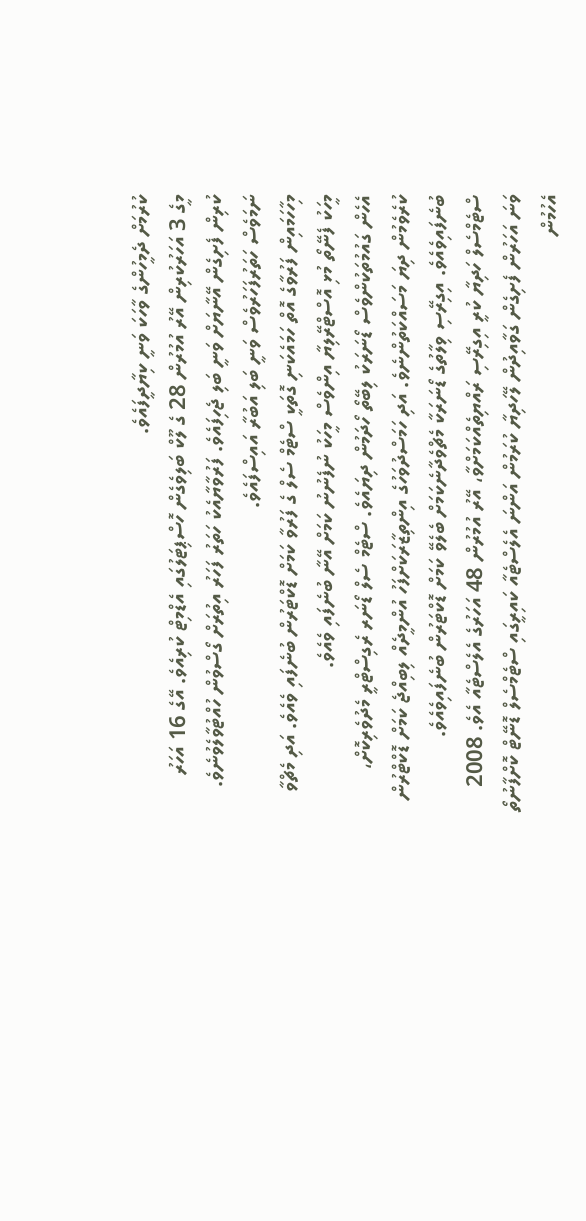ކުރުމަށް ދެމީހުންގެ ވާހަކަ ވަނީ ކިޔާދީފައެވެ.
މީގެ 3 އަހަރުކުރިން އޭރު އުމުރުން 28 ގެ ލޫކް ބަލިވެގެން ހޮސްޕިޓަލުގައި އެޑްމިޓް ކުރިއެވެ. އޭގެ 16 އަހަރު ކުރިން ފެށިގެން އޭނާޔަށް ވަނީ ބަލި ޖެހިފައެވެ. ފަރުވާޔާއެކު ހަތަރު ފަހަރު އިތުރަށް ގޯސްވުން ހުއްޓުވާލެވުނެވެ. ނަމަވެސް ހަތަރުފަހަރުވެސް ވަނީ ބަލި އަބުރާ އައިސްފައެވެ.
މިހާހަމައިން ފަރުވާގެ އޮތް ހަމައެކަނި ގޮތަކީ ސްޓެމް ސެލް ގެ ފަރުވާ ކަމަށް ޑޮކްޓަރުން ބުނެފައި ވެއެވެ. އަދި މެޗްވާ މީހަކު ފެނޭތޯ މުޅި އޮސްޓްރޭލިޔާ އިންވެސް މީހަކު ނުފެނުނު ކަމަށް އޭނާ ބުނެފައި ވެއެވެ.
އެހެން ގައުމުތަކުންވެސް ޑޯނަރަކު ލިބޭތޯ ހޯދަމުން ދިޔައެވެ. ސްޓެމް ސެލް ޑޯނަރ ރެގިސްޓްރީ މެދުވެރިކޮށް، ކުރެވެމުން ދިޔަ މަސައްކަތުންނެވެ. އަދި ހަމަސްދުވަހުގެ އިންތިޒާރަކަށްފަހު އުންމީދެއް ލިބިއްޖެ ކަމަށް ޑޮކްޓްރުން ބުނެފައިވެއެވެ. އިގިރޭސި ވިލާތުގެ ޑޯނަރަކާ މެޗްވެދާނެކަމަށް ބެލެވޭ ކަމަށް ޑޮކްޓަރުން ބުނެފައިވެއެވެ.
ސްޓެމްސެލް ހަދިޔާ ކުރީ އިގިރޭސި ރައްޔިތެއްކަމަށްވާ، އޭރު އުމުރުން 48 އަހަރުގެ އެލެސްޓެއާ އެވެ. 2008 ވަނަ އަހަރުން ފެށިގެން ގަވާއިދުން ލޭހަދިޔާ ކުރަމުން އަންނަ އެލެސްޓެއާ ކައިރީގައި ސްޓެމްސެލް ޑޮނޭޓް ކޮށްފާނުތޯ އެހުމުން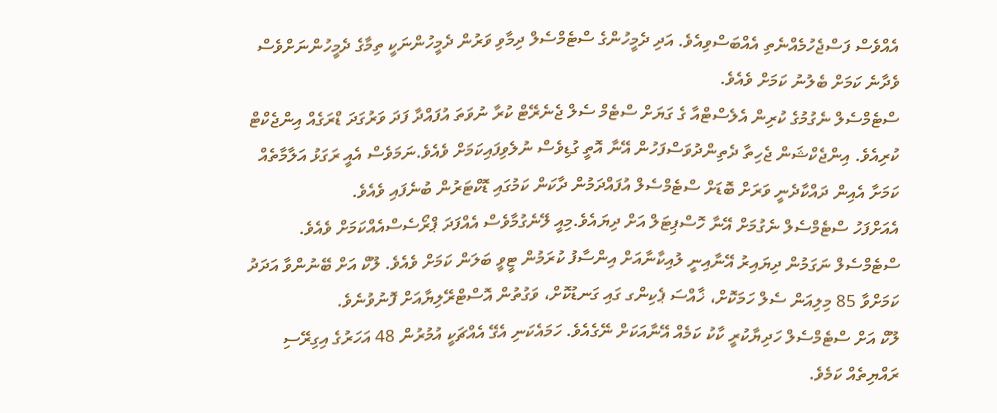އެއްވެސް ފަސްޖެހުމެއްނެތި އެއްބަސްވިއެވެ. އަދި ދެމީހުންގެ ސްޓެމްސެލް ދިމާވި ވަރުން ދެމީހުންނަކީ ތިމާގެ ދެމީހުންނަށްވެސް ވެދާނެ ކަމަށް ބެލުނު ކަމަށް ވެއެވެ.
ސްޓެމްސެލް ނެގުމުގެ ކުރިން އެލެސްޓްއާ ގެ ގަޔަށް ސްޓެމް ސެލް ޖެނެރޭޓް ކުރާ ނުވަތަ އުފައްދާ ފަދަ ވަރުގަދަ ޑްރަގެއް އިންޖެކްޓް ކުރިއެވެ. އިންޖެކްޝަން ޖެހިތާ ދެތިންދުވަސްފަހުން އޭނާ އޮތީ ގުޑިވެސް ނުލެވިފައިކަމަށް ވެއެވެ.ނަމަވެސް އެއީ ރަގަޅު އަލާމާތެއް ކަމަށާ އެއިން ދައްކާދެނީ ވަރަށް ބޮޑަށް ސްޓެމްސެލް އުފައްދަމުން ދާކަން ކަމުގައި ޑޮކްޓަރުން ބުނެފައި ވެއެވެ.
އެއަށްފަހު ސްޓެމްސެލް ނެގުމަށް އޭނާ ހޮސްޕިޓަލް އަށް ދިޔައެވެ.މިއީ ލޭނެގުމާވެސް އެއްފަދަ ޕްރޯސެސްއެއްކަމަށް ވެއެވެ. ސްޓެމްސެލް ނަގަމުން ދިޔައިރު އޭނާއިނީ ލުއިކާނާއަށް އިންސާފު ކުރަމުން ޓީވީ ބަލަން ކަމަށް ވެއެވެ. ލޫކް އަށް ބޭނުންވާ އަދަދު ކަމަށްވާ 85 މިލިއަން ސެލް ހަމަކޮށް، ޚާއްސަ ޕެކިންގ ގައި ގަނޑުކޮށް، ވަގުތުން އޮސްޓްރޭލިޔާއަށް ފޮނުވުނެވެ.
ލޫކް އަށް ސްޓެމްސެލް ހަދިޔާކުރީ ކާކު ކަމެއް އޭނާއަކަށް ނޭގެއެވެ. ހަމައެކަނި އެގޭ އެއްޗަކީ އުމުރުން 48 އަހަރުގެ އިގިރޭސި ރައްޔިތެއް ކަމެވެ.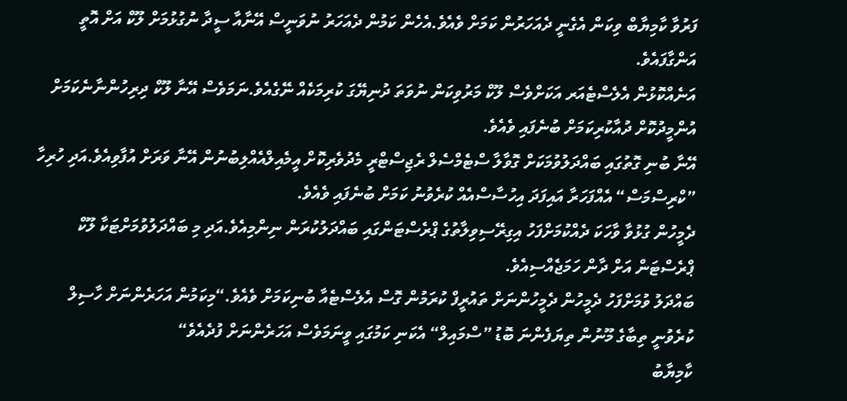ފަރުވާ ކާމިޔާބް ވިކަން އެގެނީ ދެއަހަރުން ކަމަށް ވެއެވެ.އެހެން ކަމުން ދެއަހަރު ނުވަނީސް އޭނާއާ ސީދާ ނުގުޅުމަށް ލޫކް އަށް އޮތީ އަންގާފައެވެ.
އަނެއްކޮޅުން އެލެސްޓެއަރ އަކަށްވެސް ލޫކް މަރުވިކަން ނުވަތަ ދުނިޔޭގަ ކުރިމަކެއް ނޭގެއެވެ.ނަމަވެސް އޭނާ ލޫކް ދިރިހުންނާނެކަމަށް އުންމީދުކޮށް ދުއާކުރިކަމަށް ބުނެފައި ވެއެވެ.
އޭނާ ބުނި ގޮތުގައި ބައްދަލުވުމަކަށް ގޮވާލާ ސްޓެމްސެލް ރެޖިސްޓްރީ މެދުވެރިކޮށް އީމެއިލްއެއްލިބުނުން އޭނާ ވަރަށް އުފާވިއެވެ.އަދި ހުރިހާ ”ކްރިސްމަސް“ އެއްފަހަރާ އައިފަދަ އިހުސާސްއެއް ކުރެވުނު ކަމަށް ބުނެފައި ވެއެވެ.
ދެމީހުން ގުޅުވާ ވާހަކަ ދެއްކުމަށްފަހު އިގިރޭސިވިލާތުގެ ޕްރެސްޓަންގައި ބައްދަލުކުރަން ނިންމިއެވެ.އަދި މި ބައްދަލުވުމަށްޓަކާ ލޫކް ޕްރެސްޓަން އަށް ދާން ހަމަޖެއްސިއެވެ.
ބައްދަލު ވުމަށްފަހު ދެމީހުން ދެމީހުންނަށް ތައުރީފް ކުރަމުން ގޮސް އެލެސްޓެއާ ބުނިކަމަށް ވެއެވެ.“މިކަމުން އަހަރެންނަށް ހާސިލް ކުރެވުނީ ތިބާގެ މޫނުން ތިޔަފެންނަ ބޮޑު ”ސްމައިލް“ އެކަނި ކަމުގައި ވީނަމަވެސް އަހަރެންނަށް ފުދެއެވެ“
ކާމިޔާބު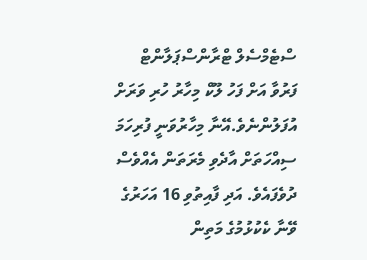ސްޓެމްސެލް ޓްރާންސްޕަލާންޓް ފަރުވާ އަށް ފަހު ލޫކް މިހާރު ހުރި ވަރަށް އުފަލުންނެވެ.އޭނާ މިހާރުވަނީ ފުރިހަމަ ސިއްހަތަށް އާދެވި މެރަތަން އެއްވެސް ދުވެފައެވެ. އަދި ފާއިތުވި 16 އަހަރުގެ ވޭނާ ކެކުޅުމުގެ މަތިން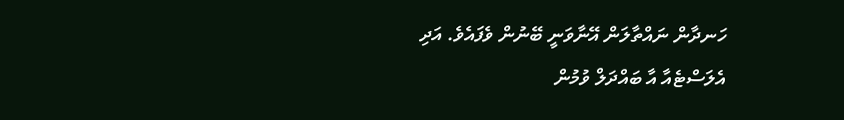ހަނދާން ނައްތާލަން އޭނާވަނީ ބޭނުން ވެފައެވެ. އަދި އެލަސްޓެއާ އާ ބައްދަލް ވުމުން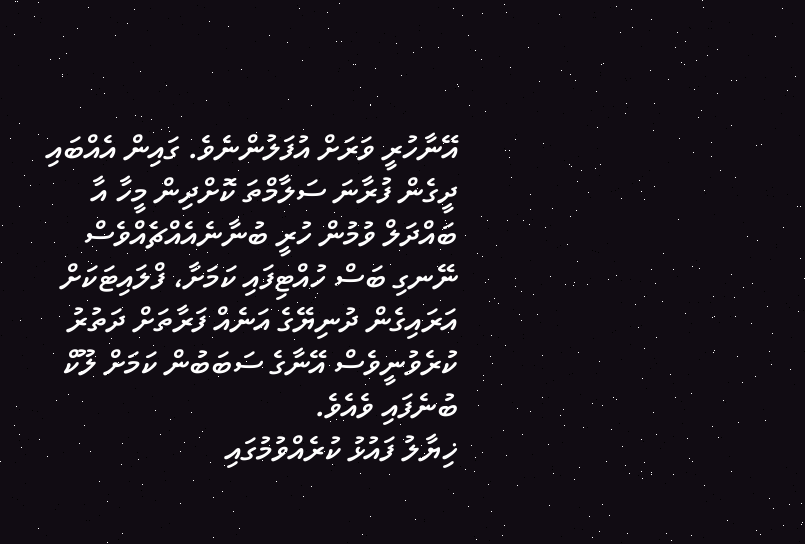އޭނާހުރީ ވަރަށް އުފަލުންނެވެ. ގައިން އެއްބައި ދީގެން ފުރާނަ ސަލާމްތަ ކޮށްދިން މީހާ އާ ބައްދަލް ވުމުން ހުރީ ބުނާނެއެއްޗެއްވެސް ނޭނގި ބަސް ހުއްޓިފައި ކަމަށާ، ފްލައިޓަކަށް އަރައިގެން ދުނިޔޭގެ އަނެއް ފަރާތަށް ދަތުރު ކުރެވުނީވެސް އޭނާގެ ސަބަބުން ކަމަށް ލޫކް ބުނެފައި ވެއެވެ.
ޚިޔާލު ފައުޅު ކުރެއްވުމުގައި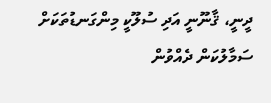ދީނީ، ޤާނޫނީ އަދި ސުލޫކީ މިންގަނޑުތަކަށް ސަމާލުކަން ދެއްވުން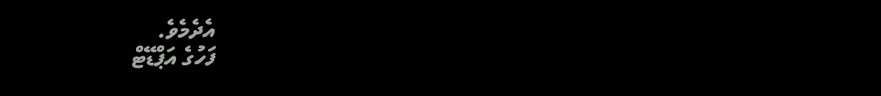އެދެމެވެ.
ފަހުގެ އަޕްޑޭޓް